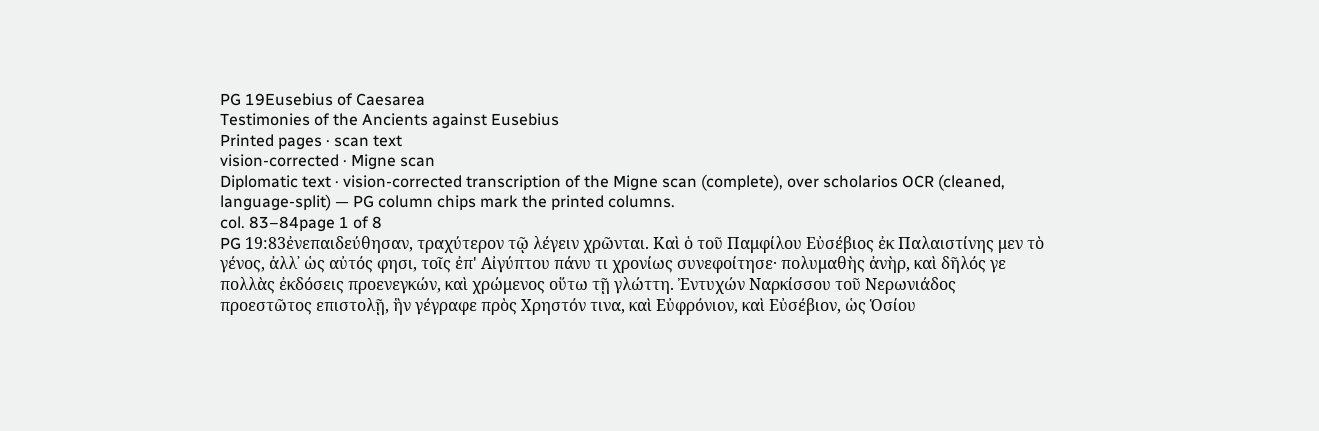PG 19Eusebius of Caesarea
Testimonies of the Ancients against Eusebius
Printed pages · scan text
vision-corrected · Migne scan
Diplomatic text · vision-corrected transcription of the Migne scan (complete), over scholarios OCR (cleaned, language-split) — PG column chips mark the printed columns.
col. 83–84page 1 of 8
PG 19:83ἐνεπαιδεύθησαν, τραχύτερον τῷ λέγειν χρῶνται. Καὶ ὁ τοῦ Παμφίλου Εὐσέβιος ἐκ Παλαιστίνης μεν τὸ γένος, ἀλλ᾽ ὡς αὐτός φησι, τοῖς ἐπ' Αἰγύπτου πάνυ τι χρονίως συνεφοίτησε· πολυμαθὴς ἀνὴρ, καὶ δῆλός γε πολλὰς ἐκδόσεις προενεγκών, καὶ χρώμενος οὕτω τῇ γλώττη. Ἐντυχών Ναρκίσσου τοῦ Νερωνιάδος προεστῶτος επιστολῇ, ἣν γέγραφε πρὸς Χρηστόν τινα, καὶ Εὐφρόνιον, καὶ Εὐσέβιον, ὡς Ὁσίου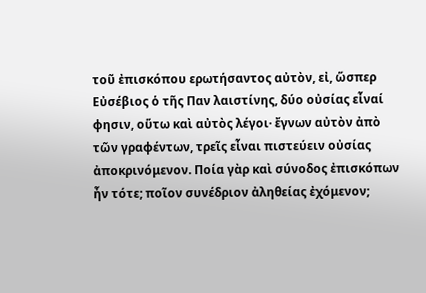τοῦ ἐπισκόπου ερωτήσαντος αὐτὸν, εἰ, ὥσπερ Εὐσέβιος ὁ τῆς Παν λαιστίνης, δύο οὐσίας εἶναί φησιν, οὕτω καὶ αὐτὸς λέγοι· ἔγνων αὐτὸν ἀπὸ τῶν γραφέντων, τρεῖς εἶναι πιστεύειν οὐσίας ἀποκρινόμενον. Ποία γὰρ καὶ σύνοδος ἐπισκόπων ἦν τότε; ποῖον συνέδριον ἀληθείας ἐχόμενον;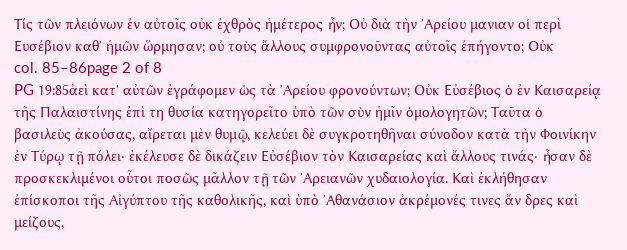Τίς τῶν πλειόνων ἐν αὐτοῖς οὐκ ἐχθρὸς ἡμέτερος ἦν; Οὐ διὰ τὴν ᾿Αρείου μανιαν οἱ περὶ Ευσέβιον καθ᾿ ἡμῶν ὥρμησαν; οὐ τοὺς ἄλλους συμφρονοῦντας αὐτοῖς ἐπήγοντο; Οὐκ
col. 85–86page 2 of 8
PG 19:85ἀεὶ κατ' αὐτῶν ἐγράφομεν ὡς τὰ ᾿Αρείου φρονούντων; Οὐκ Εὐσέβιος ὁ ἐν Καισαρείᾳ τῆς Παλαιστίνης ἐπὶ τη θυσία κατηγορεῖτο ὑπὸ τῶν σὺν ἡμῖν ὁμολογητῶν; Ταῦτα ὁ βασιλεὺς ἀκούσας, αἴρεται μὲν θυμῷ, κελεύει δὲ συγκροτηθῆναι σύνοδον κατὰ τὴν Φοινίκην ἐν Τύρῳ τῇ πόλει· ἐκέλευσε δὲ δικάζειν Εὐσέβιον τὸν Καισαρείας καὶ ἄλλους τινάς· ἦσαν δὲ προσκεκλιμένοι οὗτοι ποσῶς μᾶλλον τῇ τῶν ᾿Αρειανῶν χυδαιολογία. Καὶ ἐκλήθησαν ἐπίσκοποι τῆς Αἰγύπτου τῆς καθολικῆς, καὶ ὑπὸ ᾿Αθανάσιον ἀκρέμονές τινες ἄν δρες καὶ μείζους,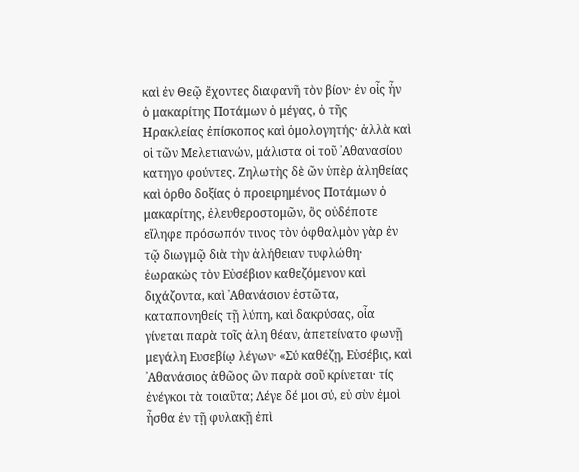καὶ ἐν Θεῷ ἔχοντες διαφανῆ τὸν βίον· ἐν οἷς ἦν ὁ μακαρίτης Ποτάμων ὁ μέγας, ὁ τῆς Ηρακλείας ἐπίσκοπος καὶ ὁμολογητής· ἀλλὰ καὶ οἱ τῶν Μελετιανών, μάλιστα οἱ τοῦ ᾿Αθανασίου κατηγο φούντες. Ζηλωτὴς δὲ ῶν ὑπὲρ ἀληθείας καὶ ὀρθο δοξίας ὁ προειρημένος Ποτάμων ὁ μακαρίτης, ἐλευθεροστομῶν, ὃς οὐδέποτε εἴληφε πρόσωπόν τινος τὸν ὀφθαλμὸν γὰρ ἐν τῷ διωγμῷ διὰ τὴν ἀλήθειαν τυφλώθη· ἑωρακὼς τὸν Εὐσέβιον καθεζόμενον καὶ διχάζοντα, καὶ ᾿Αθανάσιον ἑστῶτα, καταπονηθείς τῇ λύπη, καὶ δακρύσας, οἷα γίνεται παρὰ τοῖς ἀλη θέαν, ἀπετείνατο φωνῇ μεγάλη Ευσεβίῳ λέγων· «Σύ καθέζῃ, Εὐσέβις, καὶ ᾿Αθανάσιος ἀθῶος ὢν παρὰ σοῦ κρίνεται· τίς ἐνέγκοι τὰ τοιαῦτα; Λέγε δέ μοι σύ, εὐ σὺν ἐμοὶ ἦσθα ἐν τῇ φυλακῇ ἐπὶ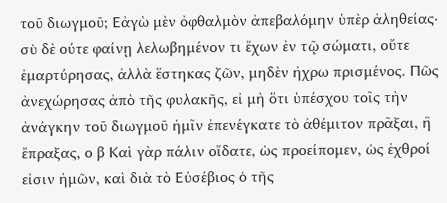τοῦ διωγμοῦ; Εἀγὼ μὲν ὀφθαλμὸν ἀπεβαλόμην ὑπὲρ ἀληθείας· σὺ δὲ ούτε φαίνῃ λελωβημένον τι ἔχων ἐν τῷ σώματι, οὔτε ἐμαρτύρησας, ἀλλὰ ἕστηκας ζῶν, μηδὲν ἠχρω πρισμένος. Πῶς ἀνεχώρησας ἀπὸ τῆς φυλακῆς, εἰ μὴ ὅτι ὑπέσχου τοῖς τὴν ἀνάγκην τοῦ διωγμοῦ ἡμῖν ἐπενέγκατε τὸ ἀθέμιτον πρᾶξαι, ἢ ἔπραξας, ο β Καὶ γὰρ πάλιν οἴδατε, ὡς προείπομεν, ὡς ἐχθροί εἰσιν ἡμῶν, καὶ διὰ τὸ Εὐσέβιος ὁ τῆς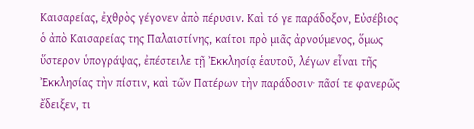Καισαρείας, ἐχθρὸς γέγονεν ἀπὸ πέρυσιν. Καὶ τό γε παράδοξον, Εὐσέβιος ὁ ἀπὸ Καισαρείας της Παλαιστίνης, καίτοι πρὸ μιᾶς ἀρνούμενος, ὅμως ὕστερον ὑπογράψας, ἐπέστειλε τῇ Ἐκκλησίᾳ ἑαυτοῦ, λέγων εἶναι τῆς Ἐκκλησίας τὴν πίστιν, καὶ τῶν Πατέρων τὴν παράδοσιν· πᾶσί τε φανερῶς ἔδειξεν, τι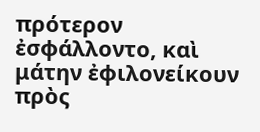πρότερον ἐσφάλλοντο, καὶ μάτην ἐφιλονείκουν πρὸς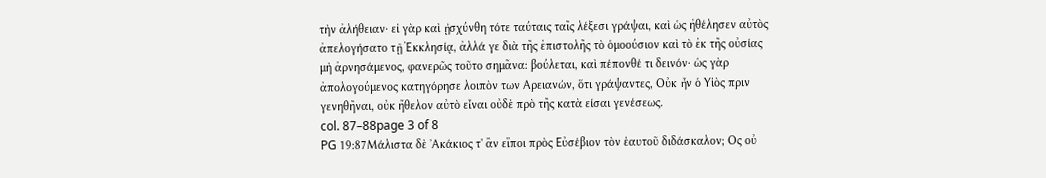τὴν ἀλήθειαν· εἰ γὰρ καὶ ᾐσχύνθη τότε ταύταις ταῖς λέξεσι γράψαι, καὶ ὡς ἠθέλησεν αὐτὸς ἀπελογήσατο τῇ Ἐκκλησίᾳ, ἀλλά γε διὰ τῆς ἐπιστολῆς τὸ ὁμοούσιον καὶ τὸ ἐκ τῆς οὐσίας μὴ ἀρνησάμενος, φανερῶς τοῦτο σημᾶνα: βούλεται, καὶ πέπονθέ τι δεινόν· ὡς γὰρ ἀπολογούμενος κατηγόρησε λοιπὸν των Αρειανών, ὅτι γράψαντες, Οὐκ ἦν ὁ Υἱὸς πριν γενηθῆναι, οὐκ ἤθελον αὐτὸ εἶναι οὐδὲ πρὸ τῆς κατὰ είσαι γενέσεως.
col. 87–88page 3 of 8
PG 19:87Μάλιστα δὲ ᾿Ακάκιος τ' ἂν εἴποι πρὸς Εὐσέβιον τὸν ἑαυτοῦ διδάσκαλον; Ος οὐ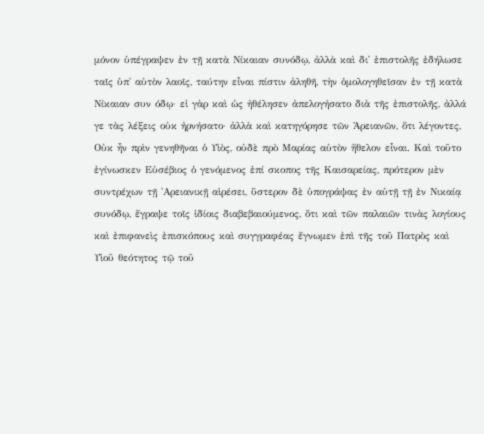μόνον ὑπέγραψεν ἐν τῇ κατὰ Νίκαιαν συνόδῳ, ἀλλὰ καὶ δι᾿ ἐπιστολῆς ἐδήλωσε ταῖς ὑπ' αὐτὸν λαοῖς, ταύτην εἶναι πίστιν ἀληθῆ, τὴν ὁμολογηθεῖσαν ἐν τῇ κατὰ Νίκαιαν συν όδῳ· εἰ γὰρ καὶ ὡς ἠθέλησεν ἀπελογήσατο διὰ τῆς ἐπιστολῆς, ἀλλά γε τὰς λέξεις οὐκ ἠρνήσατο· ἀλλὰ καὶ κατηγόρησε τῶν Ἀρειανῶν, ὅτι λέγοντες, Οὐκ ἦν πρὶν γενηθῆναι ὁ Υἱὸς, οὐδὲ πρὸ Μαρίας αὐτὸν ἤθελον εἶναι. Καὶ τοῦτο ἐγίνωσκεν Εὐσέβιος ὁ γενόμενος ἐπί σκοπος τῆς Καισαρείας, πρότερον μὲν συντρέχων τῇ 'Αρειανικῇ αἱρέσει, ὕστερον δὲ ὑπογράψας ἐν αὐτῇ τῇ ἐν Νικαίᾳ συνόδῳ, ἔγραψε τοῖς ἰδίοις διαβεβαιούμενος, ὅτι καὶ τῶν παλαιῶν τινὰς λογίους καὶ ἐπιφανεὶς ἐπισκόπους καὶ συγγραφέας ἔγνωμεν ἐπὶ τῆς τοῦ Πατρὸς καὶ Υἱοῦ θεότητος τῷ τοῦ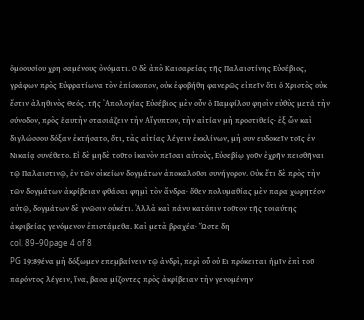ὁμοουσίου χρη σαμένους ὀνόματι. Ο δὲ ἀπὸ Καισαρείας τῆς Παλαιστίνης Εὐσέβιος, γράφων πρὸς Εὐφρατίωνα τὸν ἐπίσκοπον, οὐκ ἐφοβήθη φανερῶς εἰπεῖν ὅτι ὁ Χριστὸς οὐκ ἔστιν ἀληθινὸς Θεός. τῆς ᾿Απολογίας Εὐσέβιος μὲν οὖν ὁ Παμφίλου φησὶν εὐθὺς μετά τὴν σύνοδον, πρὸς ἑαυτὴν στασιάζειν τὴν Αἴγυπτον, τὴν αἰτίαν μὴ προστιθείς· ἐξ ὧν καὶ διγλώσσου δόξαν ἐκτήσατο, ὅτι, τὰς αἰτίας λέγειν ἐκκλίνων, μὴ συν ευδοκεῖν τοῖς ἐν Νικαίᾳ συνέθετο. Εἰ δὲ μηδὲ τοῦτο ἱκανὸν πεῖσαι αὐτοὺς, Εὐσεβίῳ γοῦν ἐχρῆν πεισθῆναι τῷ Παλαιστινῷ, ἐν τῶν οἰκείων δογμάτων ἀποκαλοῦσι συνήγορον. Οὐκ ἔτι δὲ πρὸς τὴν τῶν δογμάτων ἀκρίβειαν φθάσαι φημὶ τὸν ἄνδρα· ὅθεν πολυμαθίας μὲν παρα χωρητέον αὐτῷ, δογμάτων δὲ γνῶσιν οὐκέτι. Ἀλλὰ καὶ πάνυ κατόπιν τοῦτον τῆς τοιαύτης ἀκριβείας γενόμενον ἐπιστάμεθα. Καὶ μετὰ βραχέα· Ὥστε δη
col. 89–90page 4 of 8
PG 19:89ένα μὴ δόξωμεν επεμβαίνειν τῷ ἀνδρὶ, περὶ οὗ οὐ Ει πρόκειται ἡμῖν ἐπὶ τοῦ παρόντος λέγειν, ἵνα, βασα μίζοντες πρὸς ἀκρίβειαν τὴν γενομένην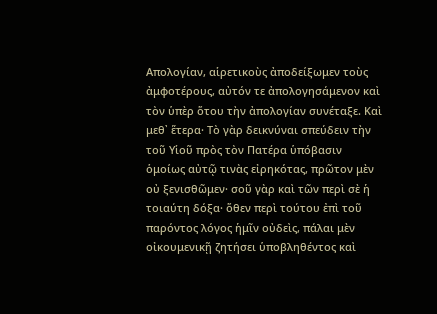Απολογίαν, αἱρετικοὺς ἀποδείξωμεν τοὺς ἀμφοτέρους, αὐτόν τε ἀπολογησάμενον καὶ τὸν ὑπὲρ ὅτου τὴν ἀπολογίαν συνέταξε. Καὶ μεθ᾽ ἕτερα· Τὸ γὰρ δεικνύναι σπεύδειν τὴν τοῦ Υἱοῦ πρὸς τὸν Πατέρα ὑπόβασιν ὁμοίως αὐτῷ τινὰς εἰρηκότας, πρῶτον μὲν οὐ ξενισθῶμεν· σοῦ γὰρ καὶ τῶν περὶ σὲ ἡ τοιαύτη δόξα· ὅθεν περὶ τούτου ἐπὶ τοῦ παρόντος λόγος ἡμῖν οὐδεὶς, πάλαι μὲν οἰκουμενικῇ ζητήσει ὑποβληθέντος καὶ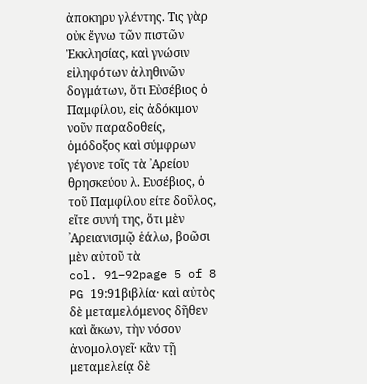ἀποκηρυ γλέντης. Τις γὰρ οὐκ ἔγνω τῶν πιστῶν Ἐκκλησίας, καὶ γνώσιν εἰληφότων ἀληθινῶν δογμάτων, ὅτι Εὐσέβιος ὁ Παμφίλου, εἰς ἀδόκιμον νοῦν παραδοθείς, ὁμόδοξος καὶ σύμφρων γέγονε τοῖς τὰ ᾿Αρείου θρησκεύου λ. Ευσέβιος, ὁ τοῦ Παμφίλου είτε δοῦλος, εἴτε συνή της, ὅτι μὲν ᾿Αρειανισμῷ ἑάλω, βοῶσι μὲν αὐτοῦ τὰ
col. 91–92page 5 of 8
PG 19:91βιβλία· καὶ αὐτὸς δὲ μεταμελόμενος δῆθεν καὶ ἄκων, τὴν νόσον ἀνομολογεῖ· κἂν τῇ μεταμελείᾳ δὲ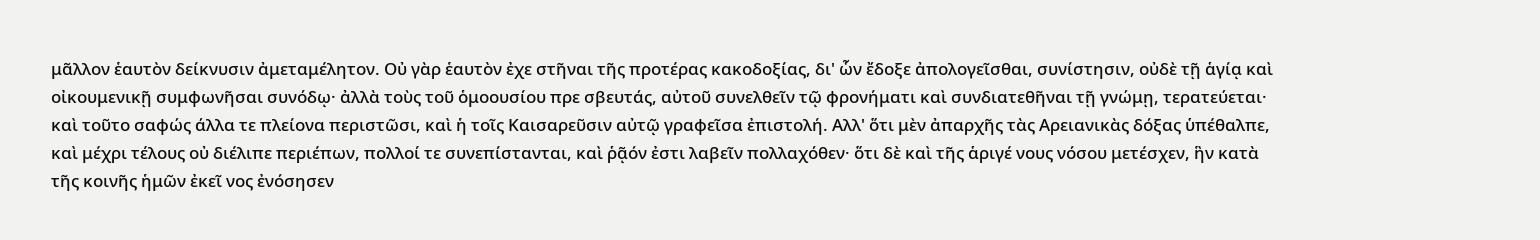μᾶλλον ἑαυτὸν δείκνυσιν ἀμεταμέλητον. Οὐ γὰρ ἑαυτὸν ἐχε στῆναι τῆς προτέρας κακοδοξίας, δι' ὧν ἔδοξε ἀπολογεῖσθαι, συνίστησιν, οὐδὲ τῇ ἁγίᾳ καὶ οἰκουμενικῇ συμφωνῆσαι συνόδῳ· ἀλλὰ τοὺς τοῦ ὁμοουσίου πρε σβευτάς, αὐτοῦ συνελθεῖν τῷ φρονήματι καὶ συνδιατεθῆναι τῇ γνώμῃ, τερατεύεται· καὶ τοῦτο σαφώς άλλα τε πλείονα περιστῶσι, καὶ ἡ τοῖς Καισαρεῦσιν αὐτῷ γραφεῖσα ἐπιστολή. Αλλ' ὅτι μὲν ἀπαρχῆς τὰς Αρειανικὰς δόξας ὑπέθαλπε, καὶ μέχρι τέλους οὐ διέλιπε περιέπων, πολλοί τε συνεπίστανται, καὶ ῥᾷόν ἐστι λαβεῖν πολλαχόθεν· ὅτι δὲ καὶ τῆς ἁριγέ νους νόσου μετέσχεν, ἣν κατὰ τῆς κοινῆς ἡμῶν ἐκεῖ νος ἐνόσησεν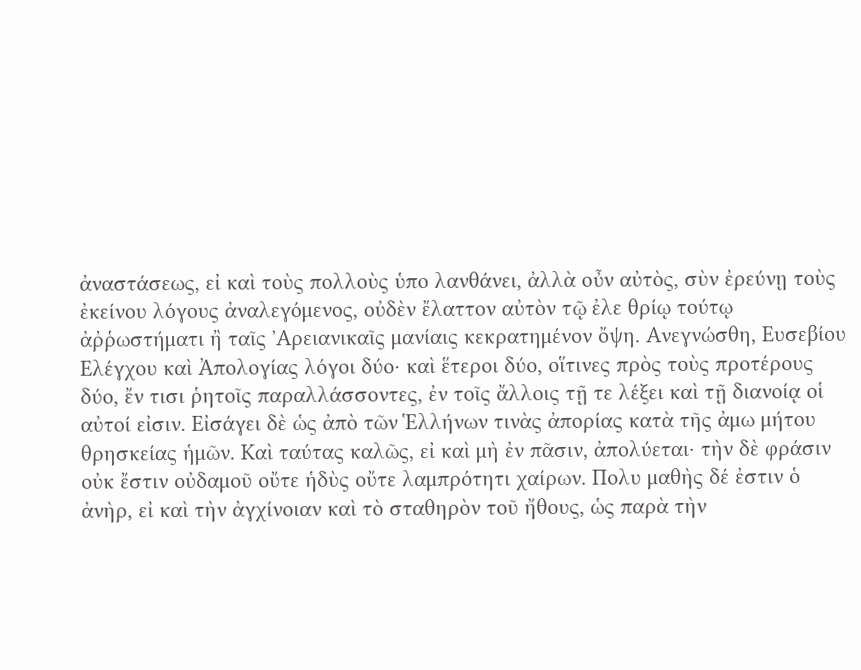ἀναστάσεως, εἰ καὶ τοὺς πολλοὺς ὑπο λανθάνει, ἀλλὰ οὖν αὐτὸς, σὺν ἐρεύνῃ τοὺς ἐκείνου λόγους ἀναλεγόμενος, οὐδὲν ἔλαττον αὐτὸν τῷ ἐλε θρίῳ τούτῳ ἀῤῥωστήματι ἢ ταῖς ᾿Αρειανικαῖς μανίαις κεκρατημένον ὄψη. Ανεγνώσθη, Ευσεβίου Ελέγχου καὶ Ἀπολογίας λόγοι δύο· καὶ ἕτεροι δύο, οἵτινες πρὸς τοὺς προτέρους δύο, ἔν τισι ῥητοῖς παραλλάσσοντες, ἐν τοῖς ἄλλοις τῇ τε λέξει καὶ τῇ διανοίᾳ οἱ αὐτοί εἰσιν. Εἰσάγει δὲ ὡς ἀπὸ τῶν Ἑλλήνων τινὰς ἀπορίας κατὰ τῆς ἀμω μήτου θρησκείας ἡμῶν. Καὶ ταύτας καλῶς, εἰ καὶ μὴ ἐν πᾶσιν, ἀπολύεται· τὴν δὲ φράσιν οὐκ ἔστιν οὐδαμοῦ οὔτε ἡδὺς οὔτε λαμπρότητι χαίρων. Πολυ μαθὴς δέ ἐστιν ὁ ἀνὴρ, εἰ καὶ τὴν ἀγχίνοιαν καὶ τὸ σταθηρὸν τοῦ ἤθους, ὡς παρὰ τὴν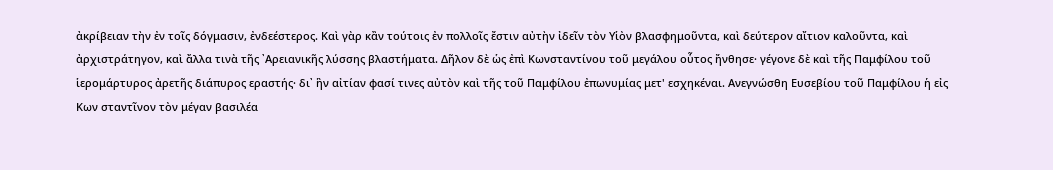ἀκρίβειαν τὴν ἐν τοῖς δόγμασιν, ἐνδεέστερος. Καὶ γὰρ κἂν τούτοις ἐν πολλοῖς ἔστιν αὐτὴν ἰδεῖν τὸν Υἱὸν βλασφημοῦντα, καὶ δεύτερον αἴτιον καλοῦντα, καὶ ἀρχιστράτηγον, καὶ ἄλλα τινὰ τῆς ᾿Αρειανικῆς λύσσης βλαστήματα. Δῆλον δὲ ὡς ἐπὶ Κωνσταντίνου τοῦ μεγάλου οὗτος ἤνθησε· γέγονε δὲ καὶ τῆς Παμφίλου τοῦ ἱερομάρτυρος ἀρετῆς διάπυρος εραστής· δι᾿ ἣν αἰτίαν φασί τινες αὐτὸν καὶ τῆς τοῦ Παμφίλου ἐπωνυμίας μετ' εσχηκέναι. Ανεγνώσθη Ευσεβίου τοῦ Παμφίλου ἡ εἰς Κων σταντῖνον τὸν μέγαν βασιλέα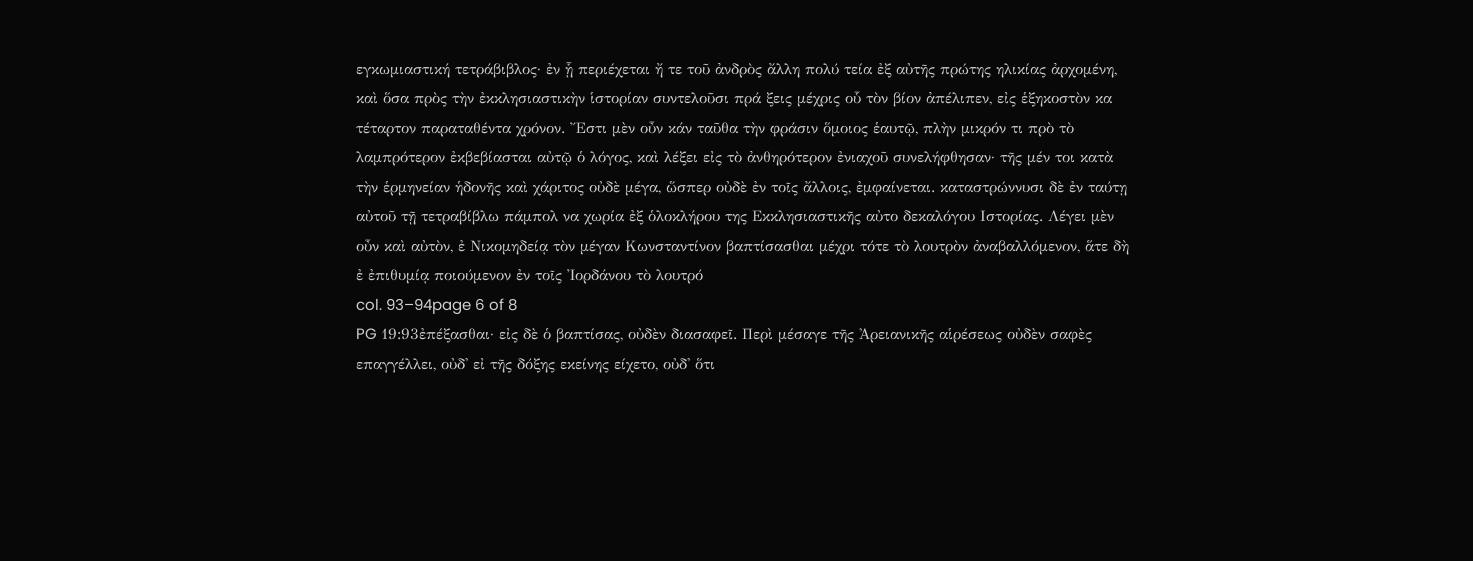εγκωμιαστική τετράβιβλος· ἐν ᾗ περιέχεται ἤ τε τοῦ ἀνδρὸς ἄλλη πολύ τεία ἐξ αὐτῆς πρώτης ηλικίας ἀρχομένη, καὶ ὅσα πρὸς τὴν ἐκκλησιαστικὴν ἱστορίαν συντελοῦσι πρά ξεις μέχρις οὗ τὸν βίον ἀπέλιπεν, εἰς ἑξηκοστὸν κα τέταρτον παραταθέντα χρόνον. Ἔστι μὲν οὖν κάν ταῦθα τὴν φράσιν ὅμοιος ἑαυτῷ, πλὴν μικρόν τι πρὸ τὸ λαμπρότερον ἐκβεβίασται αὐτῷ ὁ λόγος, καὶ λέξει εἰς τὸ ἀνθηρότερον ἐνιαχοῦ συνελήφθησαν· τῆς μέν τοι κατὰ τὴν ἑρμηνείαν ἡδονῆς καὶ χάριτος οὐδὲ μέγα, ὥσπερ οὐδὲ ἐν τοῖς ἄλλοις, ἐμφαίνεται. καταστρώννυσι δὲ ἐν ταύτῃ αὐτοῦ τῇ τετραβίβλω πάμπολ να χωρία ἐξ ὁλοκλήρου της Εκκλησιαστικῆς αὐτο δεκαλόγου Ιστορίας. Λέγει μὲν οὖν καὶ αὐτὸν, ἐ Νικομηδείᾳ τὸν μέγαν Κωνσταντίνον βαπτίσασθαι μέχρι τότε τὸ λουτρὸν ἀναβαλλόμενον, ἅτε δὴ ἐ ἐπιθυμίᾳ ποιούμενον ἐν τοῖς Ἰορδάνου τὸ λουτρό
col. 93–94page 6 of 8
PG 19:93ἐπέξασθαι· εἰς δὲ ὁ βαπτίσας, οὐδὲν διασαφεῖ. Περὶ μέσαγε τῆς Ἀρειανικῆς αἱρέσεως οὐδὲν σαφὲς επαγγέλλει, οὐδ' εἰ τῆς δόξης εκείνης είχετο, οὐδ' ὅτι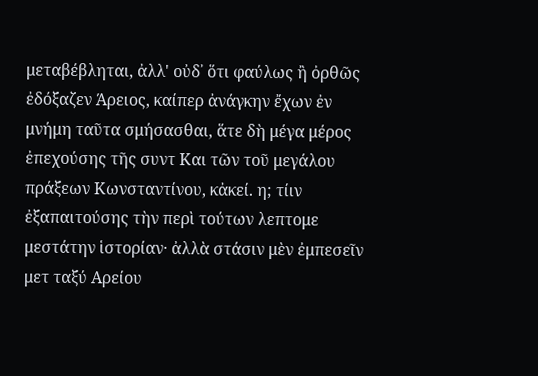μεταβέβληται, ἀλλ' οὐδ᾽ ὅτι φαύλως ἢ ὀρθῶς ἐδόξαζεν Άρειος, καίπερ ἀνάγκην ἔχων ἐν μνήμη ταῦτα σμήσασθαι, ἅτε δὴ μέγα μέρος ἐπεχούσης τῆς συντ Και τῶν τοῦ μεγάλου πράξεων Κωνσταντίνου, κἀκεί. η; τίιν ἐξαπαιτούσης τὴν περὶ τούτων λεπτομε μεστάτην ἱστορίαν· ἀλλὰ στάσιν μὲν ἐμπεσεῖν μετ ταξύ Αρείου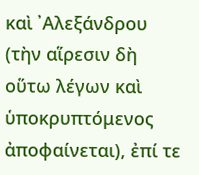καὶ ᾿Αλεξάνδρου (τὴν αἵρεσιν δὴ οὕτω λέγων καὶ ὑποκρυπτόμενος ἀποφαίνεται), ἐπί τε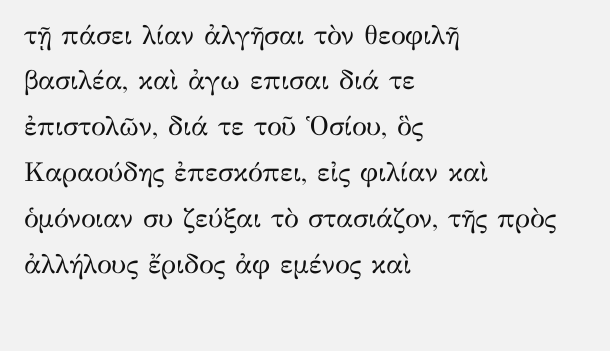τῇ πάσει λίαν ἀλγῆσαι τὸν θεοφιλῆ βασιλέα, καὶ ἀγω επισαι διά τε ἐπιστολῶν, διά τε τοῦ Ὁσίου, ὃς Καραούδης ἐπεσκόπει, εἰς φιλίαν καὶ ὁμόνοιαν συ ζεύξαι τὸ στασιάζον, τῆς πρὸς ἀλλήλους ἔριδος ἀφ εμένος καὶ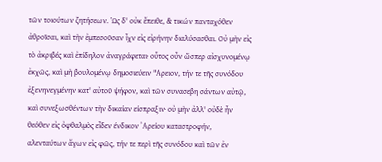τῶν τοιούτων ζητήσεων. Ὡς δ' οὐκ ἔπειθε, & τικών πανταχόθεν ἀθροῖσαι, καὶ τὴν ἐμπεσοῦσαν ἶχν εἰς εἰρήνην διαλύσασθαι. Οὐ μὴν εἰς τὸ ἀκριβές καὶ ἐπίδηλον ἀναγράφεται· οὗτος οὖν ὥσπερ αἰσχυνομένῳ ἐκχῶς, καὶ μὴ βουλομένῳ δημοσιεύειν "Αρειον, τήν τε τῆς συνόδου ἐξενηνεγμένην κατ' αὐτοῦ ψήφον, καὶ τῶν συνασεβη σάντων αὐτῷ, καὶ συνεξωσθέντων τὴν δικαίαν είσπραξιν· οὐ μὴν ἀλλ' οὐδὲ ἦν θεόθεν εἰς ὀφθαλμὸς εἶδεν ένδικον ᾿Αρείου καταστροφήν, αλενταύτων ἄγων εἰς φῶς, τήν τε περὶ τῆς συνόδου καὶ τῶν ἐν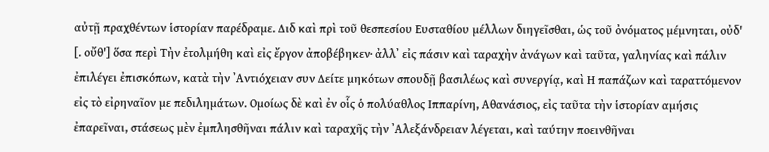αὐτῇ πραχθέντων ἱστορίαν παρέδραμε. Διδ καὶ πρὶ τοῦ θεσπεσίου Ευσταθίου μέλλων διηγεῖσθαι, ὡς τοῦ ὀνόματος μέμνηται, οὐδ' [. οὔθ'] ὅσα περὶ Τὴν ἐτολμήθη καὶ εἰς ἔργον ἀποβέβηκεν· ἀλλ᾽ εἰς πάσιν καὶ ταραχὴν ἀνάγων καὶ ταῦτα, γαληνίας καὶ πάλιν ἐπιλέγει ἐπισκόπων, κατὰ τὴν ᾿Αντιόχειαν συν Δείτε μηκότων σπουδῇ βασιλέως καὶ συνεργίᾳ, καὶ Η παπάζων καὶ ταραττόμενον εἰς τὸ εἰρηναῖον με πεδιλημάτων. Ομοίως δὲ καὶ ἐν οἷς ὁ πολύαθλος Ιππαρίνη, Αθανάσιος, εἰς ταῦτα τὴν ἱστορίαν αμήσις ἐπαρεῖναι, στάσεως μὲν ἐμπλησθῆναι πάλιν καὶ ταραχῆς τὴν ᾿Αλεξάνδρειαν λέγεται, καὶ ταύτην ποεινθῆναι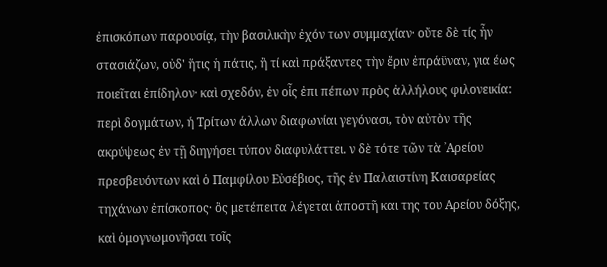ἐπισκόπων παρουσίᾳ, τὴν βασιλικὴν ἐχόν των συμμαχίαν· οὔτε δὲ τίς ἦν στασιάζων, οὐδ' ἥτις ἡ πάτις, ἢ τί καὶ πράξαντες τὴν ἔριν ἐπράϋναν, για έως ποιεῖται ἐπίδηλον· καὶ σχεδόν, ἐν οἷς ἐπι πέπων πρὸς ἀλλήλους φιλονεικία: περὶ δογμάτων, ή Τρίτων άλλων διαφωνίαι γεγόνασι, τὸν αὐτὸν τῆς ακρύψεως ἐν τῇ διηγήσει τύπον διαφυλάττει. ν δὲ τότε τῶν τὰ ᾿Αρείου πρεσβευόντων καὶ ὁ Παμφίλου Εὐσέβιος, τῆς ἐν Παλαιστίνη Καισαρείας τηχάνων ἐπίσκοπος· ὃς μετέπειτα λέγεται ἀποστῆ και της του Αρείου δόξης, καὶ ὁμογνωμονῆσαι τοῖς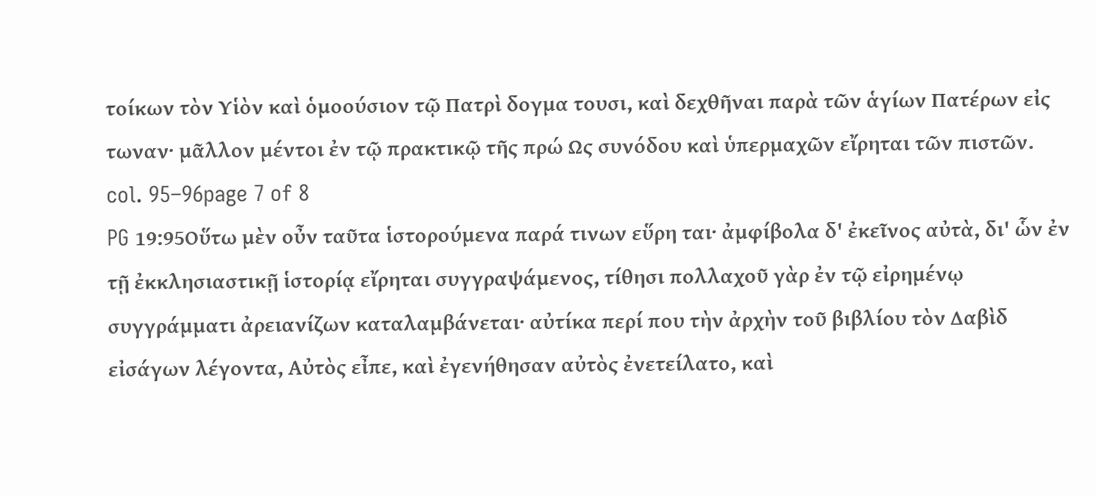τοίκων τὸν Υἱὸν καὶ ὁμοούσιον τῷ Πατρὶ δογμα τουσι, καὶ δεχθῆναι παρὰ τῶν ἁγίων Πατέρων εἰς τωναν· μᾶλλον μέντοι ἐν τῷ πρακτικῷ τῆς πρώ Ως συνόδου καὶ ὑπερμαχῶν εἴρηται τῶν πιστῶν.
col. 95–96page 7 of 8
PG 19:95Οὕτω μὲν οὖν ταῦτα ἱστορούμενα παρά τινων εὕρη ται· ἀμφίβολα δ' ἐκεῖνος αὐτὰ, δι' ὧν ἐν τῇ ἐκκλησιαστικῇ ἱστορίᾳ εἴρηται συγγραψάμενος, τίθησι πολλαχοῦ γὰρ ἐν τῷ εἰρημένῳ συγγράμματι ἀρειανίζων καταλαμβάνεται· αὐτίκα περί που τὴν ἀρχὴν τοῦ βιβλίου τὸν Δαβὶδ εἰσάγων λέγοντα, Αὐτὸς εἶπε, καὶ ἐγενήθησαν αὐτὸς ἐνετείλατο, καὶ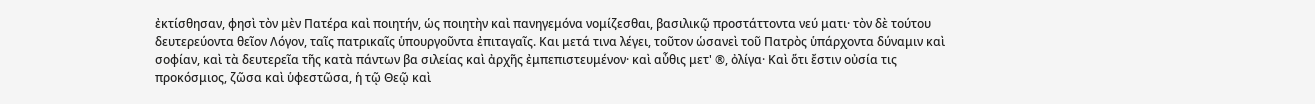ἐκτίσθησαν, φησὶ τὸν μὲν Πατέρα καὶ ποιητήν, ὡς ποιητὴν καὶ πανηγεμόνα νομίζεσθαι, βασιλικῷ προστάττοντα νεύ ματι· τὸν δὲ τούτου δευτερεύοντα θεῖον Λόγον, ταῖς πατρικαῖς ὑπουργοῦντα ἐπιταγαῖς. Και μετά τινα λέγει, τοῦτον ὡσανεὶ τοῦ Πατρὸς ὑπάρχοντα δύναμιν καὶ σοφίαν, καὶ τὰ δευτερεῖα τῆς κατὰ πάντων βα σιλείας καὶ ἀρχῆς ἐμπεπιστευμένον· καὶ αὖθις μετ' ®, ὀλίγα· Καὶ ὅτι ἔστιν οὐσία τις προκόσμιος, ζῶσα καὶ ὑφεστῶσα, ἡ τῷ Θεῷ καὶ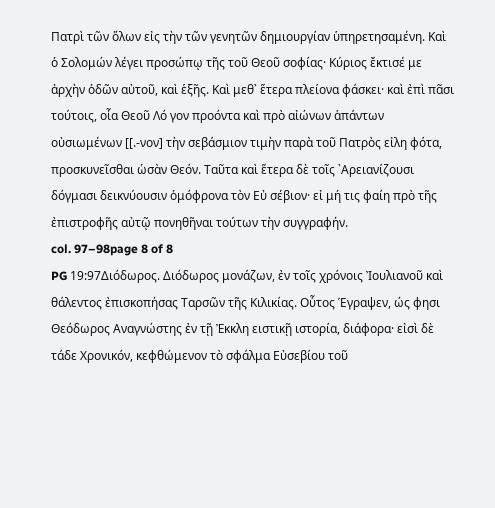Πατρὶ τῶν ὅλων εἰς τὴν τῶν γενητῶν δημιουργίαν ὑπηρετησαμένη. Καὶ ὁ Σολομών λέγει προσώπῳ τῆς τοῦ Θεοῦ σοφίας· Κύριος ἔκτισέ με ἀρχὴν ὁδῶν αὐτοῦ, καὶ ἑξῆς. Καὶ μεθ᾿ ἕτερα πλείονα φάσκει· καὶ ἐπὶ πᾶσι τούτοις, οἷα Θεοῦ Λό γον προόντα καὶ πρὸ αἰώνων ἁπάντων οὐσιωμένων [[.-νον] τὴν σεβάσμιον τιμὴν παρὰ τοῦ Πατρὸς εἰλη φότα, προσκυνεῖσθαι ὡσὰν Θεόν. Ταῦτα καὶ ἕτερα δὲ τοῖς ᾿Αρειανίζουσι δόγμασι δεικνύουσιν ὁμόφρονα τὸν Εὐ σέβιον· εἰ μή τις φαίη πρὸ τῆς ἐπιστροφῆς αὐτῷ πονηθῆναι τούτων τὴν συγγραφήν.
col. 97–98page 8 of 8
PG 19:97Διόδωρος. Διόδωρος μονάζων, ἐν τοῖς χρόνοις Ἰουλιανοῦ καὶ θάλεντος ἐπισκοπήσας Ταρσῶν τῆς Κιλικίας. Οὗτος Έγραψεν, ώς φησι Θεόδωρος Αναγνώστης ἐν τῇ Ἐκκλη ειστικῇ ιστορία, διάφορα· εἰσὶ δὲ τάδε Χρονικόν, κεφθώμενον τὸ σφάλμα Εὐσεβίου τοῦ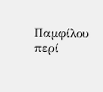Παμφίλου περί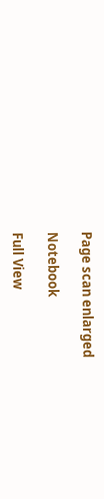Page scan enlarged

Notebook

Full View